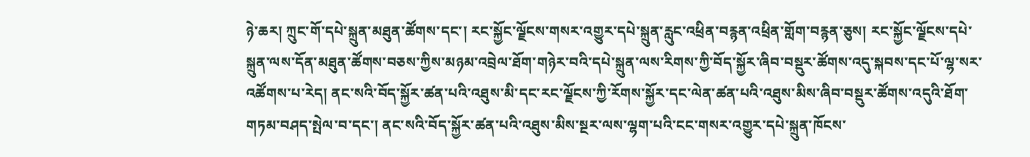ཉེ་ཆར། ཀྲུང་གོ་དཔེ་སྐྲུན་མཐུན་ཚོགས་དང་། རང་སྐྱོང་ལྗོངས་གསར་འགྱུར་དཔེ་སྐྲུན་རླུང་འཕྲིན་བརྙན་འཕྲིན་གློག་བརྙན་ཅུས། རང་སྐྱོང་ལྗོངས་དཔེ་སྐྲུན་ལས་དོན་མཐུན་ཚོགས་བཅས་ཀྱིས་མཉམ་འབྲེལ་ཐོག་གཉེར་བའི་དཔེ་སྐྲུན་ལས་རིགས་ཀྱི་བོད་སྐྱོར་ཞིབ་བསྡུར་ཚོགས་འདུ་སྐབས་དང་པོ་ལྷ་སར་འཚོགས་པ་རེད། ནང་སའི་བོད་སྐྱོར་ཚན་པའི་འཐུས་མི་དང་རང་ལྗོངས་ཀྱི་རོགས་སྐྱོར་དང་ལེན་ཚན་པའི་འཐུས་མིས་ཞིབ་བསྡུར་ཚོགས་འདུའི་ཐོག་གཏམ་བཤད་སྤེལ་བ་དང་། ནང་སའི་བོད་སྐྱོར་ཚན་པའི་འཐུས་མིས་སྔར་ལས་ལྷག་པའི་ངང་གསར་འགྱུར་དཔེ་སྐྲུན་ཁོངས་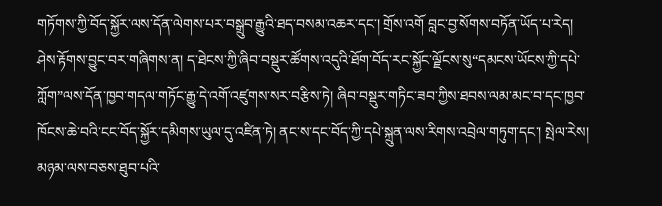གཏོགས་ཀྱི་བོད་སྐྱོར་ལས་དོན་ལེགས་པར་བསྒྲུབ་རྒྱུའི་ཐད་བསམ་འཆར་དང་། གྲོས་འགོ བླང་བྱ་སོགས་བཏོན་ཡོད་པ་རེད།
ཤེས་རྟོགས་བྱུང་བར་གཞིགས་ན། ད་ཐེངས་ཀྱི་ཞིབ་བསྡུར་ཚོགས་འདུའི་ཐོག་བོད་རང་སྐྱོང་ལྗོངས་སུ“དམངས་ཡོངས་ཀྱི་དཔེ་ཀློག”ལས་དོན་ཁྱབ་གདལ་གཏོང་རྒྱུ་དེ་འགོ་འཛུགས་སར་བརྩིས་ཏེ། ཞིབ་བསྡུར་གཏིང་ཟབ་ཀྱིས་ཐབས་ལམ་མང་བ་དང་ཁྱབ་ཁོངས་ཆེ་བའི་ངང་བོད་སྐྱོར་དམིགས་ཡུལ་དུ་འཛིན་ཏེ། ནང་ས་དང་བོད་ཀྱི་དཔེ་སྐྲུན་ལས་རིགས་འབྲེལ་གཏུག་དང་། སྤེལ་རེས། མཉམ་ལས་བཅས་ཐུབ་པའི་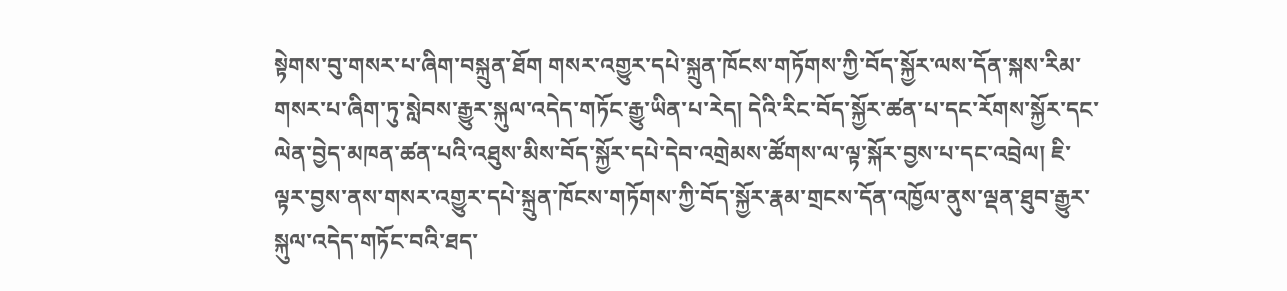སྟེགས་བུ་གསར་པ་ཞིག་བསྐྲུན་ཐོག གསར་འགྱུར་དཔེ་སྐྲུན་ཁོངས་གཏོགས་ཀྱི་བོད་སྐྱོར་ལས་དོན་སྐས་རིམ་གསར་པ་ཞིག་ཏུ་སླེབས་རྒྱུར་སྐུལ་འདེད་གཏོང་རྒྱུ་ཡིན་པ་རེད། དེའི་རིང་བོད་སྐྱོར་ཚན་པ་དང་རོགས་སྐྱོར་དང་ལེན་བྱེད་མཁན་ཚན་པའི་འཐུས་མིས་བོད་སྐྱོར་དཔེ་དེབ་འགྲེམས་ཚོགས་ལ་ལྟ་སྐོར་བྱས་པ་དང་འབྲེལ། ཇི་ལྟར་བྱས་ནས་གསར་འགྱུར་དཔེ་སྐྲུན་ཁོངས་གཏོགས་ཀྱི་བོད་སྐྱོར་རྣམ་གྲངས་དོན་འཁྱོལ་ནུས་ལྡན་ཐུབ་རྒྱུར་སྐུལ་འདེད་གཏོང་བའི་ཐད་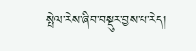སྤེལ་རེས་ཞིབ་བསྡུར་བྱས་པ་རེད།